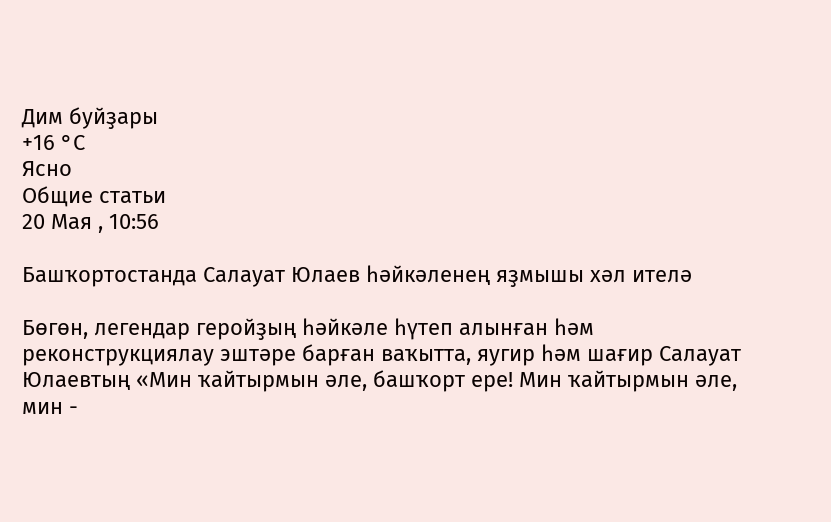Дим буйҙары
+16 °С
Ясно
Общие статьи
20 Мая , 10:56

Башҡортостанда Салауат Юлаев һәйкәленең яҙмышы хәл ителә

Бөгөн, легендар геройҙың һәйкәле һүтеп алынған һәм реконструкциялау эштәре барған ваҡытта, яугир һәм шағир Салауат Юлаевтың «Мин ҡайтырмын әле, башҡорт ере! Мин ҡайтырмын әле, мин -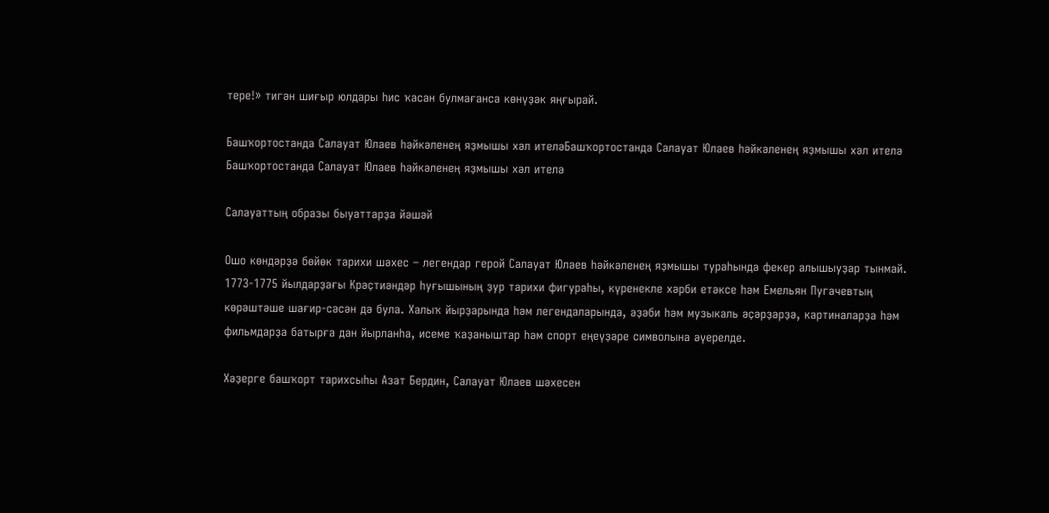тере!» тигән шиғыр юлдары һис ҡасан булмағанса көнүҙәк яңғырай.

Башҡортостанда Салауат Юлаев һәйкәленең яҙмышы хәл ителәБашҡортостанда Салауат Юлаев һәйкәленең яҙмышы хәл ителә
Башҡортостанда Салауат Юлаев һәйкәленең яҙмышы хәл ителә

Салауаттың образы быуаттарҙа йәшәй

Ошо көндәрҙә бөйөк тарихи шәхес – легендар герой Салауат Юлаев һәйкәленең яҙмышы тураһында фекер алышыуҙар тынмай. 1773-1775 йылдарҙағы Крәҫтиәндәр һуғышының ҙур тарихи фигураһы, күренекле хәрби етәксе һәм Емельян Пугачевтың көрәштәше шағир-сәсән дә була. Халыҡ йырҙарында һәм легендаларында, әҙәби һәм музыкаль әҫәрҙәрҙә, картиналарҙа һәм фильмдарҙа батырға дан йырланһа, исеме ҡаҙаныштар һәм спорт еңеүҙәре символына әүерелде.

Хәҙерге башҡорт тарихсыһы Азат Бердин, Салауат Юлаев шәхесен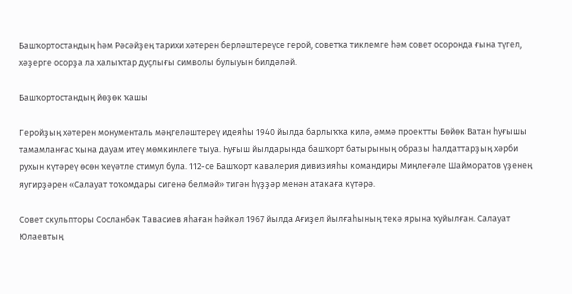Башҡортостандың һәм Рәсәйҙең тарихи хәтерен берләштереүсе герой, советҡа тиклемге һәм совет осоронда ғына түгел, хәҙерге осорҙа ла халыҡтар дуҫлығы символы булыуын билдәләй.

Башҡортостандың йөҙөк ҡашы

Геройҙың хәтерен монументаль мәңгеләштереү идеяһы 1940 йылда барлыҡҡа килә, әммә проектты Бөйөк Ватан һуғышы тамамланғас ҡына дауам итеү мөмкинлеге тыуа. Һуғыш йылдарында башҡорт батырының образы һалдаттарҙың хәрби рухын күтәреү өсөн ҡеүәтле стимул була. 112-се Башҡорт кавалерия дивизияһы командиры Миңлеғәле Шайморатов үҙенең яугирҙәрен «Салауат тоҡомдары сигенә белмәй» тигән һүҙҙәр менән атакаға күтәрә.

Совет скульпторы Сосланбәк Тавасиев яһаған һәйкәл 1967 йылда Ағиҙел йылғаһының текә ярына ҡуйылған. Салауат Юлаевтың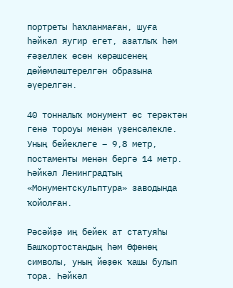портреты һаҡланмаған, шуға һәйкәл яугир егет, азатлыҡ һәм ғәҙеллек өсөн көрәшсенең дөйөмләштерелгән образына әүерелгән.

40 тонналыҡ монумент өс терәктән генә тороуы менән үҙенсәлекле. Уның бейеклеге – 9,8 метр, постаменты менән бергә 14 метр. Һәйкәл Ленинградтың «Монументскульптура» заводында ҡойолған.

Рәсәйҙә иң бейек ат статуяһы Башҡортостандың һәм Өфөнөң символы, уның йөҙөк ҡашы булып тора. Һәйкәл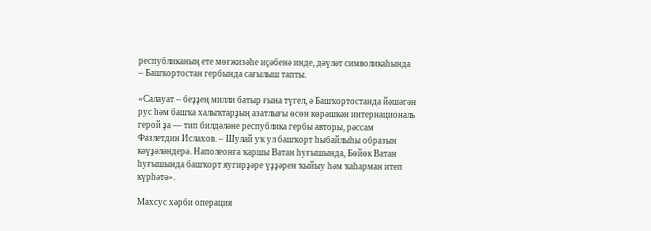республиканың ете мөғжизәһе иҫәбенә инде, дәүләт символикаһында – Башҡортостан гербында сағылыш тапты.

«Салауат – беҙҙең милли батыр ғына түгел, ә Башҡортостанда йәшәгән рус һәм башҡа халыҡтарҙың азатлығы өсөн көрәшкән интернациональ герой ҙа — тип билдәләне республика гербы авторы, рәссам Фазлетдин Ислахов. – Шулай уҡ ул башҡорт һыбайлыһы образын кәүҙәләндерә. Наполеонға ҡаршы Ватан һуғышында, Бөйөк Ватан һуғышында башҡорт яугирҙәре үҙҙәрен ҡыйыу һәм ҡаһарман итеп күрһәтә».

Махсус хәрби операция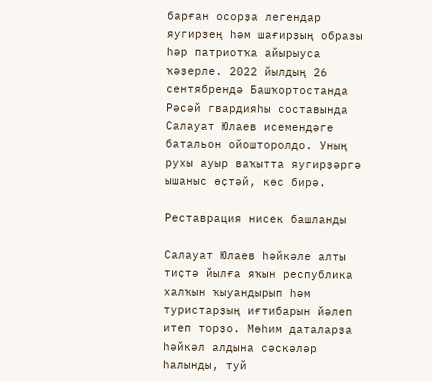барған осорҙа легендар яугирҙең һәм шағирҙың образы һәр патриотҡа айырыуса ҡәҙерле. 2022 йылдың 26 сентябрендә Башҡортостанда Рәсәй гвардияһы составында Салауат Юлаев исемендәге батальон ойошторолдо. Уның рухы ауыр ваҡытта яугирҙәргә ышаныс өҫтәй, көс бирә.

Реставрация нисек башланды

Салауат Юлаев һәйкәле алты тиҫтә йылға яҡын республика халҡын ҡыуандырып һәм туристарҙың иғтибарын йәлеп итеп торҙо. Мөһим даталарҙа һәйкәл алдына сәскәләр һалынды, туй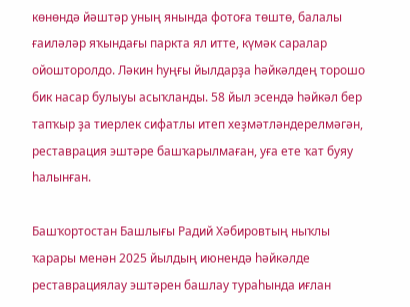көнөндә йәштәр уның янында фотоға төштө, балалы ғаиләләр яҡындағы паркта ял итте, күмәк саралар ойошторолдо. Ләкин һуңғы йылдарҙа һәйкәлдең торошо бик насар булыуы асыҡланды. 58 йыл эсендә һәйкәл бер тапҡыр ҙа тиерлек сифатлы итеп хеҙмәтләндерелмәгән, реставрация эштәре башҡарылмаған, уға ете ҡат буяу һалынған.

Башҡортостан Башлығы Радий Хәбировтың ныҡлы ҡарары менән 2025 йылдың июнендә һәйкәлде реставрациялау эштәрен башлау тураһында иғлан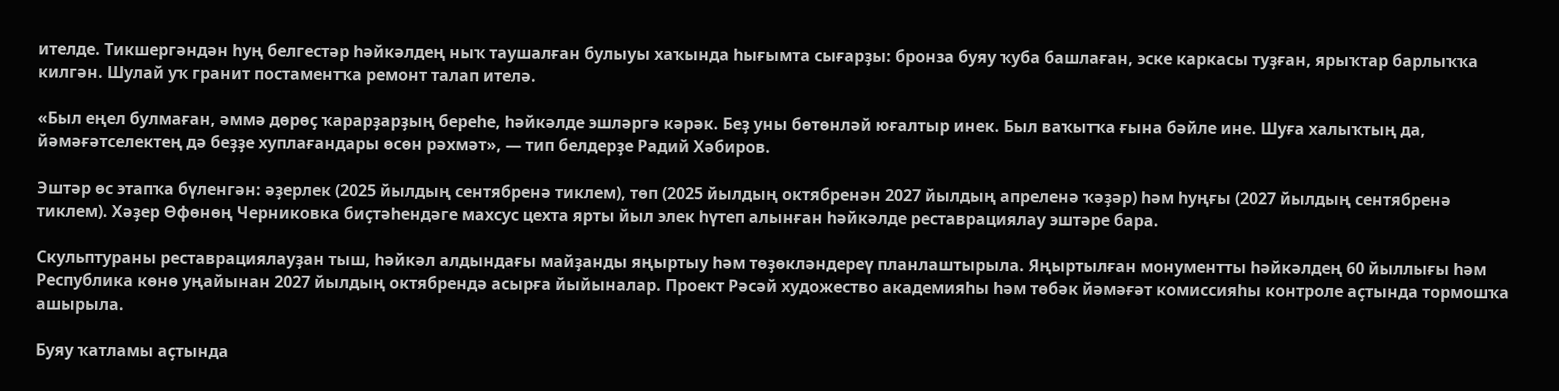ителде. Тикшергәндән һуң белгестәр һәйкәлдең ныҡ таушалған булыуы хаҡында һығымта сығарҙы: бронза буяу ҡуба башлаған, эске каркасы туҙған, ярыҡтар барлыҡҡа килгән. Шулай уҡ гранит постаментҡа ремонт талап ителә.

«Был еңел булмаған, әммә дөрөҫ ҡарарҙарҙың береһе, һәйкәлде эшләргә кәрәк. Беҙ уны бөтөнләй юғалтыр инек. Был ваҡытҡа ғына бәйле ине. Шуға халыҡтың да, йәмәғәтселектең дә беҙҙе хуплағандары өсөн рәхмәт», — тип белдерҙе Радий Хәбиров.

Эштәр өс этапҡа бүленгән: әҙерлек (2025 йылдың сентябренә тиклем), төп (2025 йылдың октябренән 2027 йылдың апреленә ҡәҙәр) һәм һуңғы (2027 йылдың сентябренә тиклем). Хәҙер Өфөнөң Черниковка биҫтәһендәге махсус цехта ярты йыл элек һүтеп алынған һәйкәлде реставрациялау эштәре бара.

Скульптураны реставрациялауҙан тыш, һәйкәл алдындағы майҙанды яңыртыу һәм төҙөкләндереү планлаштырыла. Яңыртылған монументты һәйкәлдең 60 йыллығы һәм Республика көнө уңайынан 2027 йылдың октябрендә асырға йыйыналар. Проект Рәсәй художество академияһы һәм төбәк йәмәғәт комиссияһы контроле аҫтында тормошҡа ашырыла.

Буяу ҡатламы аҫтында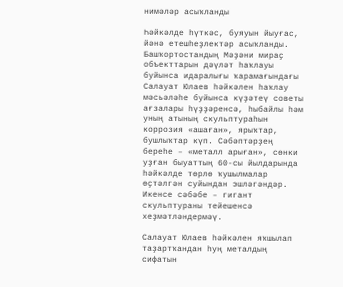нимәләр асыҡланды

Һәйкәлде һүткәс, буяуын йыуғас, йәнә етешһеҙлектәр асыҡланды. Башҡортостандың Мәҙәни мираҫ объекттарын дәүләт һаҡлауы буйынса идаралығы ҡарамағындағы Салауат Юлаев һәйкәлен һаҡлау мәсьәләһе буйынса күҙәтеү советы ағзалары һүҙҙәренсә, һыбайлы һәм уның атының скульптураһын коррозия «ашаған», ярыҡтар, бушлыҡтар күп. Сәбәптәрҙең береһе – «металл арыған», сөнки уҙған быуаттың 60-сы йылдарында һәйкәлде төрлө ҡушылмалар өҫтәлгән суйындан эшләгәндәр. Икенсе сәбәбе – гигант скульптураны тейешенсә хеҙмәтләндермәү.

Салауат Юлаев һәйкәлен яҡшылап таҙартҡандан һуң металдың сифатын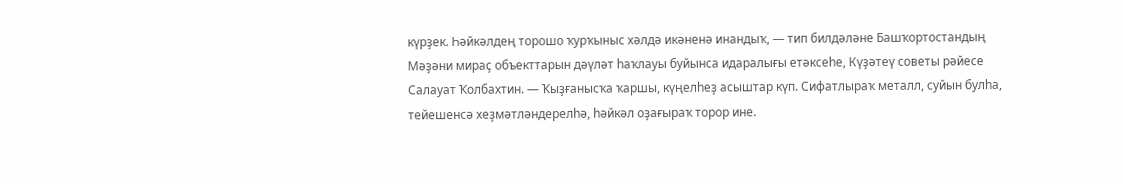күрҙек. Һәйкәлдең торошо ҡурҡыныс хәлдә икәненә инандыҡ, — тип билдәләне Башҡортостандың Мәҙәни мираҫ объекттарын дәүләт һаҡлауы буйынса идаралығы етәксеһе, Күҙәтеү советы рәйесе Салауат Ҡолбахтин. — Ҡыҙғанысҡа ҡаршы, күңелһеҙ асыштар күп. Сифатлыраҡ металл, суйын булһа, тейешенсә хеҙмәтләндерелһә, һәйкәл оҙағыраҡ торор ине.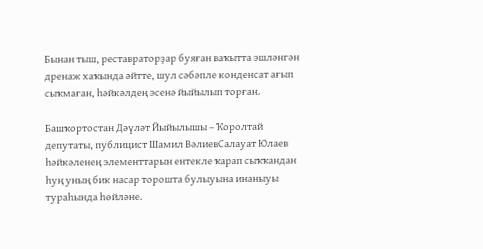Бынан тыш, реставраторҙар буяған ваҡытта эшләнгән дренаж хаҡында әйтте, шул сәбәпле конденсат ағып сыҡмаған, һәйкәлдең эсенә йыйылып торған.

Башҡортостан Дәүләт Йыйылышы – Ҡоролтай депутаты, публицист Шамил ВәлиевСалауат Юлаев һәйкәленең элементтарын ентекле ҡарап сыҡҡандан һуң уның бик насар торошта булыуына инаныуы тураһында һөйләне.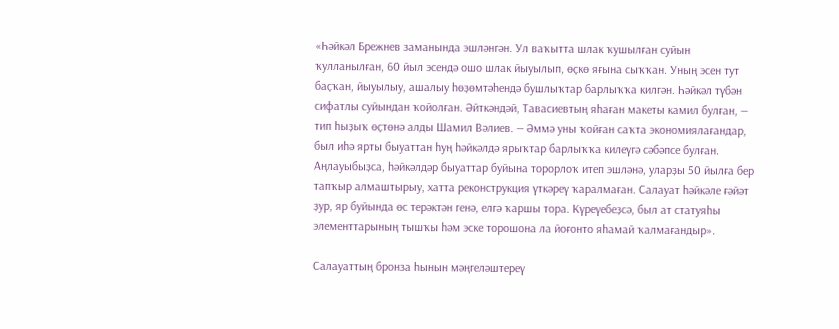«Һәйкәл Брежнев заманында эшләнгән. Ул ваҡытта шлак ҡушылған суйын ҡулланылған, 60 йыл эсендә ошо шлак йыуылып, өҫкө яғына сыҡҡан. Уның эсен тут баҫҡан, йыуылыу, ашалыу һөҙөмтәһендә бушлыҡтар барлыҡҡа килгән. Һәйкәл түбән сифатлы суйындан ҡойолған. Әйткәндәй, Тавасиевтың яһаған макеты камил булған, — тип һыҙыҡ өҫтөнә алды Шамил Вәлиев. — Әммә уны ҡойған саҡта экономиялағандар, был иһә ярты быуаттан һуң һәйкәлдә ярыҡтар барлыҡҡа килеүгә сәбәпсе булған. Аңлауыбыҙса, һәйкәлдәр быуаттар буйына торорлоҡ итеп эшләнә, уларҙы 50 йылға бер тапҡыр алмаштырыу, хатта реконструкция үткәреү ҡаралмаған. Салауат һәйкәле ғәйәт ҙур, яр буйында өс терәктән генә, елгә ҡаршы тора. Күреүебеҙсә, был ат статуяһы элементтарының тышҡы һәм эске торошона ла йоғонто яһамай ҡалмағандыр».

Салауаттың бронза һынын мәңгеләштереү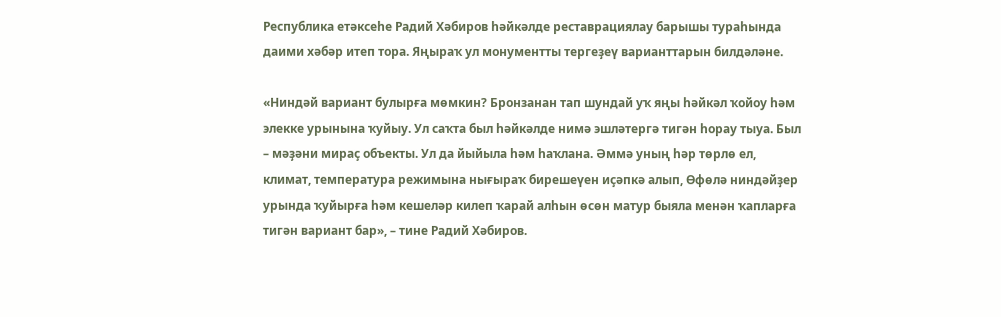Республика етәксеһе Радий Хәбиров һәйкәлде реставрациялау барышы тураһында даими хәбәр итеп тора. Яңыраҡ ул монументты тергеҙеү варианттарын билдәләне.

«Ниндәй вариант булырға мөмкин? Бронзанан тап шундай уҡ яңы һәйкәл ҡойоу һәм элекке урынына ҡуйыу. Ул саҡта был һәйкәлде нимә эшләтергә тигән һорау тыуа. Был – мәҙәни мираҫ объекты. Ул да йыйыла һәм һаҡлана. Әммә уның һәр төрлө ел, климат, температура режимына нығыраҡ бирешеүен иҫәпкә алып, Өфөлә ниндәйҙер урында ҡуйырға һәм кешеләр килеп ҡарай алһын өсөн матур быяла менән ҡапларға тигән вариант бар», – тине Радий Хәбиров.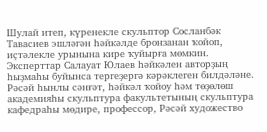Шулай итеп, күренекле скульптор Сосланбәк Тавасиев эшләгән һәйкәлде бронзанан ҡойоп, иҫтәлекле урынына кире ҡуйырға мөмкин. Эксперттар Салауат Юлаев һәйкәлен авторҙың һыҙмаһы буйынса тергеҙергә кәрәклеген билдәләне. Рәсәй һынлы сәнғәт, һәйкәл ҡойоу һәм төҙөлөш академияһы скульптура факультетының скульптура кафедраһы мөдире, профессор, Рәсәй художество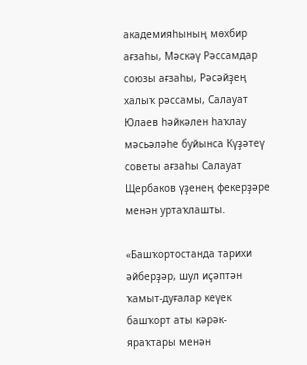академияһының мөхбир ағзаһы, Мәскәү Рәссамдар союзы ағзаһы, Рәсәйҙең халыҡ рәссамы, Салауат Юлаев һәйкәлен һаҡлау мәсьәләһе буйынса Күҙәтеү советы ағзаһы Салауат Щербаков үҙенең фекерҙәре менән уртаҡлашты.

«Башҡортостанда тарихи әйберҙәр, шул иҫәптән ҡамыт-дуғалар кеүек башҡорт аты кәрәк-яраҡтары менән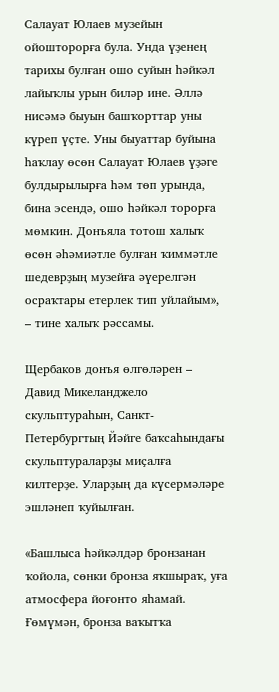Салауат Юлаев музейын ойошторорға була. Унда үҙенең тарихы булған ошо суйын һәйкәл лайыҡлы урын биләр ине. Әллә нисәмә быуын башҡорттар уны күреп үҫте. Уны быуаттар буйына һаҡлау өсөн Салауат Юлаев үҙәге булдырылырға һәм төп урында, бина эсендә, ошо һәйкәл торорға мөмкин. Донъяла тотош халыҡ өсөн әһәмиәтле булған ҡиммәтле шедеврҙың музейға әүерелгән осраҡтары етерлек тип уйлайым», – тине халыҡ рәссамы.

Щербаков донъя өлгөләрен – Давид Микеланджело скульптураһын, Санкт-Петербургтың Йәйге баҡсаһындағы скульптураларҙы миҫалға килтерҙе. Уларҙың да күсермәләре эшләнеп ҡуйылған.

«Башлыса һәйкәлдәр бронзанан ҡойола, сөнки бронза яҡшыраҡ, уға атмосфера йоғонто яһамай. Ғөмүмән, бронза ваҡытҡа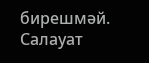бирешмәй. Салауат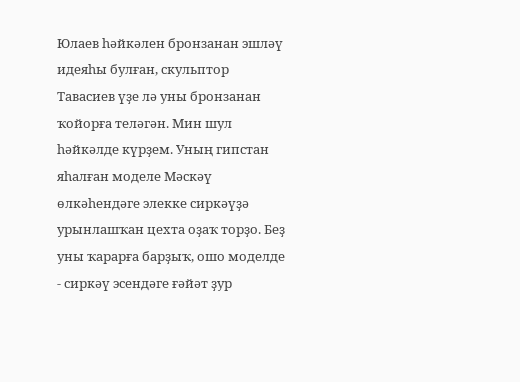Юлаев һәйкәлен бронзанан эшләү идеяһы булған, скульптор Тавасиев үҙе лә уны бронзанан ҡойорға теләгән. Мин шул һәйкәлде күрҙем. Уның гипстан яһалған моделе Мәскәү өлкәһендәге элекке сиркәүҙә урынлашҡан цехта оҙаҡ торҙо. Беҙ уны ҡарарға барҙыҡ, ошо моделде - сиркәү эсендәге ғәйәт ҙур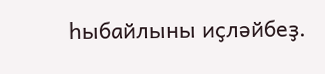һыбайлыны иҫләйбеҙ.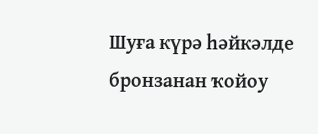Шуға күрә һәйкәлде бронзанан ҡойоу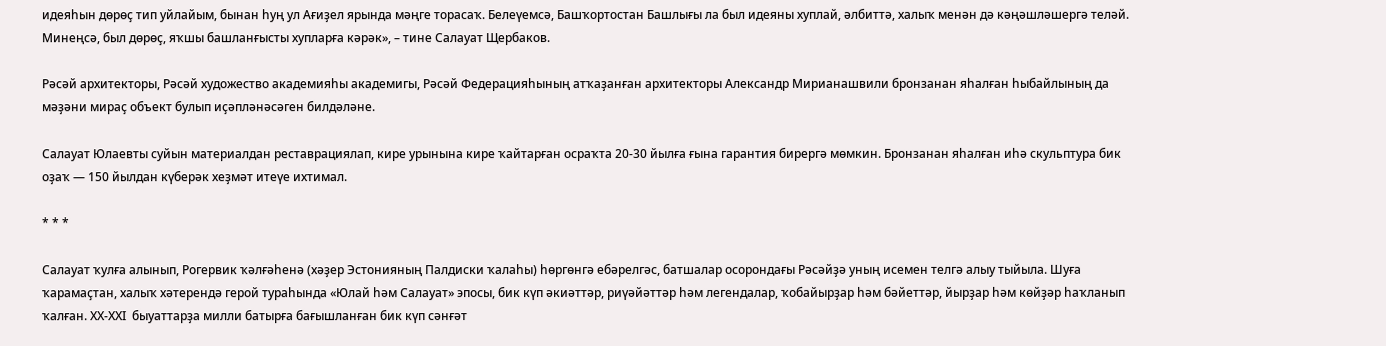идеяһын дөрөҫ тип уйлайым, бынан һуң ул Ағиҙел ярында мәңге торасаҡ. Белеүемсә, Башҡортостан Башлығы ла был идеяны хуплай, әлбиттә, халыҡ менән дә кәңәшләшергә теләй. Минеңсә, был дөрөҫ, яҡшы башланғысты хупларға кәрәк», – тине Салауат Щербаков.

Рәсәй архитекторы, Рәсәй художество академияһы академигы, Рәсәй Федерацияһының атҡаҙанған архитекторы Александр Мирианашвили бронзанан яһалған һыбайлының да мәҙәни мираҫ объект булып иҫәпләнәсәген билдәләне.

Салауат Юлаевты суйын материалдан реставрациялап, кире урынына кире ҡайтарған осраҡта 20-30 йылға ғына гарантия бирергә мөмкин. Бронзанан яһалған иһә скульптура бик оҙаҡ — 150 йылдан күберәк хеҙмәт итеүе ихтимал.

* * *

Салауат ҡулға алынып, Рогервик ҡәлғәһенә (хәҙер Эстонияның Палдиски ҡалаһы) һөргөнгә ебәрелгәс, батшалар осорондағы Рәсәйҙә уның исемен телгә алыу тыйыла. Шуға ҡарамаҫтан, халыҡ хәтерендә герой тураһында «Юлай һәм Салауат» эпосы, бик күп әкиәттәр, риүәйәттәр һәм легендалар, ҡобайырҙар һәм бәйеттәр, йырҙар һәм көйҙәр һаҡланып ҡалған. ХХ-ХХI  быуаттарҙа милли батырға бағышланған бик күп сәнғәт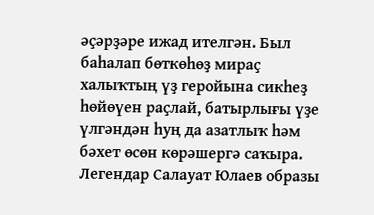әҫәрҙәре ижад ителгән. Был баһалап бөткөһөҙ мираҫ халыҡтың үҙ геройына сикһеҙ һөйөүен раҫлай, батырлығы үҙе үлгәндән һуң да азатлыҡ һәм бәхет өсөн көрәшергә саҡыра. Легендар Салауат Юлаев образы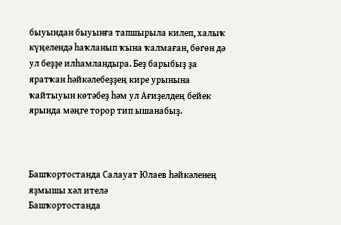быуындан быуынға тапшырыла килеп, халыҡ күңелендә һаҡланып ҡына ҡалмаған, бөгөн дә ул беҙҙе илһамландыра. Беҙ барыбыҙ ҙа яратҡан һәйкәлебеҙҙең кире урынына ҡайтыуын көтәбеҙ һәм ул Ағиҙелдең бейек ярында мәңге торор тип ышанабыҙ.



Башҡортостанда Салауат Юлаев һәйкәленең яҙмышы хәл ителә
Башҡортостанда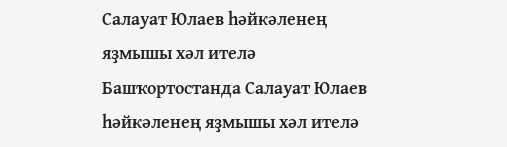Салауат Юлаев һәйкәленең яҙмышы хәл ителә
Башҡортостанда Салауат Юлаев һәйкәленең яҙмышы хәл ителә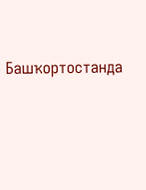Башҡортостанда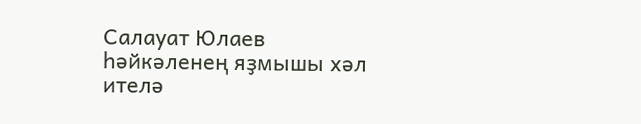Салауат Юлаев һәйкәленең яҙмышы хәл ителә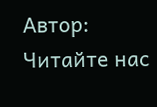Автор:
Читайте нас